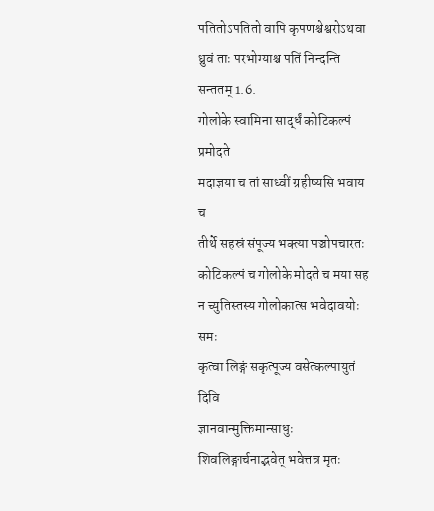पतितोऽपतितो वापि कृपणश्चेश्वरोऽथवा
ध्रुवं ताः परभोग्याश्च पतिं निन्दन्ति सन्ततम् 1.6.
गोलोके स्वामिना सार्द्धं कोटिकल्पं प्रमोदते
मदाज्ञया च तां साध्वीं ग्रहीष्यसि भवाय च
तीर्थे सहस्रं संपूज्य भक्त्या पञ्चोपचारतः
कोटिकल्पं च गोलोके मोदते च मया सह
न च्युतिस्तस्य गोलोकात्स भवेदावयोः समः
कृत्वा लिङ्गं सकृत्पूज्य वसेत्कल्पायुतं दिवि
ज्ञानवान्मुक्तिमान्साधुः शिवलिङ्गार्चनाद्भवेत् भवेत्तत्र मृतः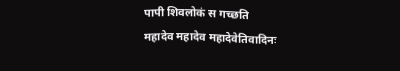पापी शिवलोकं स गच्छति
महादेव महादेव महादेवेतिवादिनः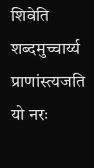शिवेति शब्दमुच्चार्य्य प्राणांस्त्यजति यो नरः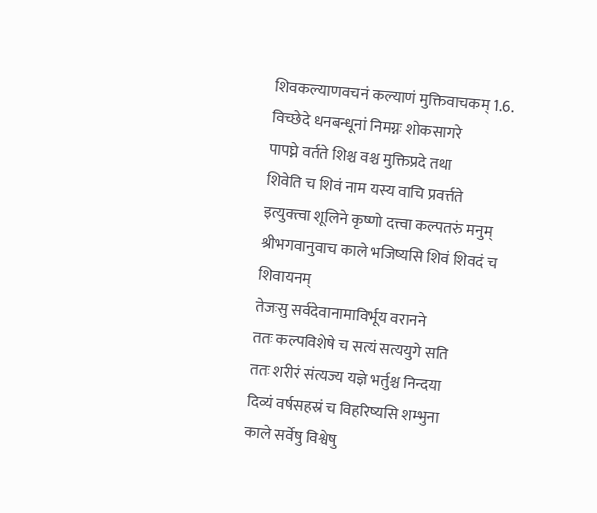शिवकल्याणवचनं कल्याणं मुक्तिवाचकम् 1.6.
विच्छेदे धनबन्धूनां निमग्नः शोकसागरे
पापघ्ने वर्तते शिश्च वश्च मुक्तिप्रदे तथा
शिवेति च शिवं नाम यस्य वाचि प्रवर्त्तते
इत्युक्त्वा शूलिने कृष्णो दत्त्वा कल्पतरुं मनुम्
श्रीभगवानुवाच काले भजिष्यसि शिवं शिवदं च शिवायनम्
तेजःसु सर्वदेवानामाविर्भूय वरानने
ततः कल्पविशेषे च सत्यं सत्ययुगे सति
ततः शरीरं संत्यज्य यज्ञे भर्तुश्च निन्दया
दिव्यं वर्षसहस्रं च विहरिष्यसि शम्भुना
काले सर्वेषु विश्वेषु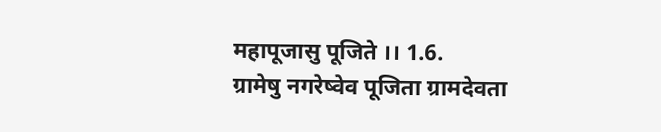महापूजासु पूजिते ।। 1.6.
ग्रामेषु नगरेष्वेव पूजिता ग्रामदेवता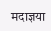मदाज्ञया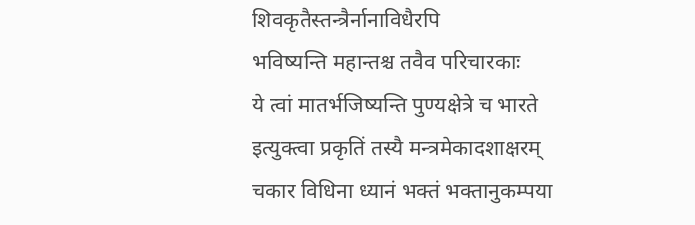शिवकृतैस्तन्त्रैर्नानाविधैरपि
भविष्यन्ति महान्तश्च तवैव परिचारकाः
ये त्वां मातर्भजिष्यन्ति पुण्यक्षेत्रे च भारते
इत्युक्त्वा प्रकृतिं तस्यै मन्त्रमेकादशाक्षरम्
चकार विधिना ध्यानं भक्तं भक्तानुकम्पया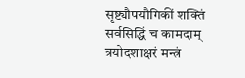सृष्ट्यौपयौगिकीं शक्तिं सर्वसिद्धिं च कामदाम्
त्रयोदशाक्षरं मन्त्रं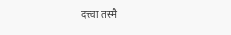दत्त्वा तस्मै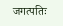जगत्पतिः